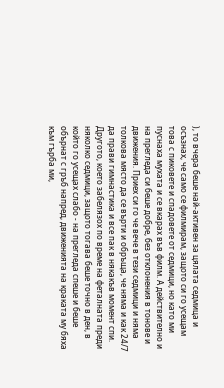), то вчера беше най-активен за цялата седмица и осъзнах, че само се филмирам, защото си го усещам това с пиковете и спадовете от седмици, но като ми пуснаха мухата и се вкарах във филм. А действително и на прегледа си беше добре, без отклонения в тонове и движения. Приех си го че вече в тези седмици и няма толкова място да се върти и обръща, че няма и как 24/7 да прави гимнастика и все пак в някакъв момент спи. Другото, което забелязох по време на феталната преди няколко седмици, защото тогава беше точно в ден, в който го усещах слабо - на прегледа спеше и беше обърнат с гръб напред, движенията на краката му бяха към гърба ми,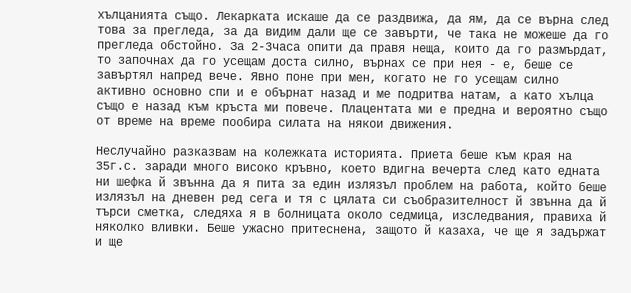хълцанията също. Лекарката искаше да се раздвижа, да ям, да се върна след това за прегледа, за да видим дали ще се завърти, че така не можеше да го прегледа обстойно. За 2-3часа опити да правя неща, които да го размърдат, то започнах да го усещам доста силно, върнах се при нея - е, беше се завъртял напред вече. Явно поне при мен, когато не го усещам силно активно основно спи и е обърнат назад и ме подритва натам, а като хълца също е назад към кръста ми повече. Плацентата ми е предна и вероятно също от време на време пообира силата на някои движения.

Неслучайно разказвам на колежката историята. Приета беше към края на 35г.с. заради много високо кръвно, което вдигна вечерта след като едната ни шефка й звънна да я пита за един излязъл проблем на работа, който беше излязъл на дневен ред сега и тя с цялата си съобразителност й звънна да й търси сметка, следяха я в болницата около седмица, изследвания, правиха й няколко вливки. Беше ужасно притеснена, защото й казаха, че ще я задържат и ще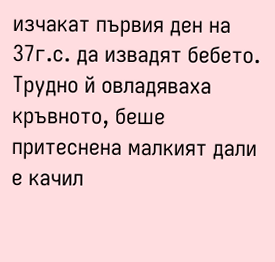изчакат първия ден на 37г.с. да извадят бебето. Трудно й овладяваха кръвното, беше притеснена малкият дали е качил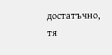достатъчно, тя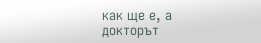как ще е, а докторът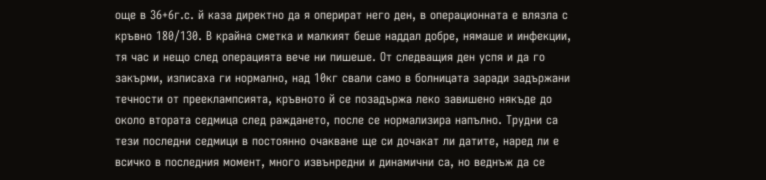още в 36+6г.с. й каза директно да я оперират него ден, в операционната е влязла с кръвно 180/130. В крайна сметка и малкият беше наддал добре, нямаше и инфекции, тя час и нещо след операцията вече ни пишеше. От следващия ден успя и да го закърми, изписаха ги нормално, над 10кг свали само в болницата заради задържани течности от прееклампсията, кръвното й се позадържа леко завишено някъде до около втората седмица след раждането, после се нормализира напълно. Трудни са тези последни седмици в постоянно очакване ще си дочакат ли датите, наред ли е всичко в последния момент, много извънредни и динамични са, но веднъж да се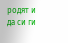родят и да си ги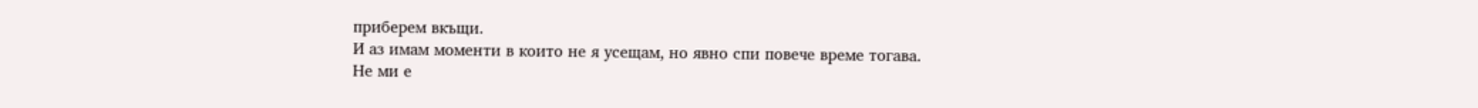приберем вкъщи.
И аз имам моменти в които не я усещам, но явно спи повече време тогава.
Не ми е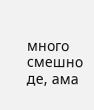много смешно де, ама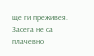ще ги преживея. Засега не са плачевно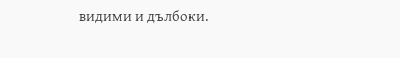видими и дълбоки.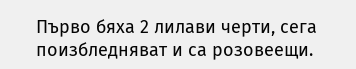Първо бяха 2 лилави черти, сега поизбледняват и са розовеещи.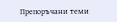Препоръчани теми